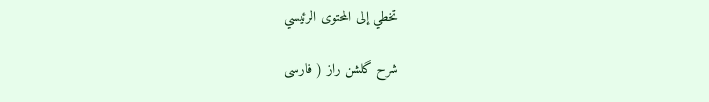تخطي إلى المحتوى الرئيسي

شرح گلشن راز ( فارسى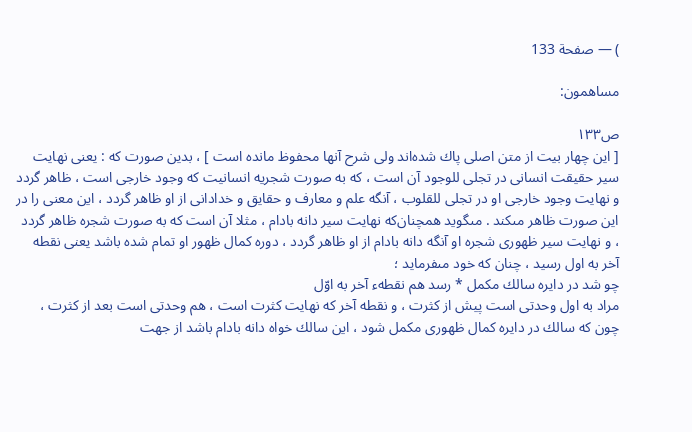) — صفحة 133

مساهمون:

ص١٣٣
[ اين چهار بيت از متن اصلى پاك شده‌اند ولى شرح آنها محفوظ مانده است ] ، بدين صورت كه : يعنى نهايت سير حقيقت انسانى در تجلى للوجود آن است ، كه به صورت شجريه انسانيت كه وجود خارجى است ، ظاهر گردد و نهايت وجود خارجى او در تجلى للقلوب ، آنگه علم و معارف و حقايق و خدادانى از او ظاهر گردد ، اين معنى را در اين صورت ظاهر مىكند . مىگويد همچنان‌كه نهايت سير دانه بادام ، مثلا آن است كه به صورت شجره ظاهر گردد ، و نهايت سير ظهورى شجره او آنگه دانه بادام از او ظاهر گردد ، دوره كمال ظهور او تمام شده باشد يعنى نقطه آخر به اول رسيد ، چنان كه خود مىفرمايد ؛
چو شد در دايره سالك مكمل * رسد هم نقطهء آخر به اوّل
مراد به اول وحدتى است پيش از كثرت ، و نقطه آخر كه نهايت كثرت است ، هم وحدتى است بعد از كثرت ، چون كه سالك در دايره كمال ظهورى مكمل شود ، اين سالك خواه دانه بادام باشد از جهت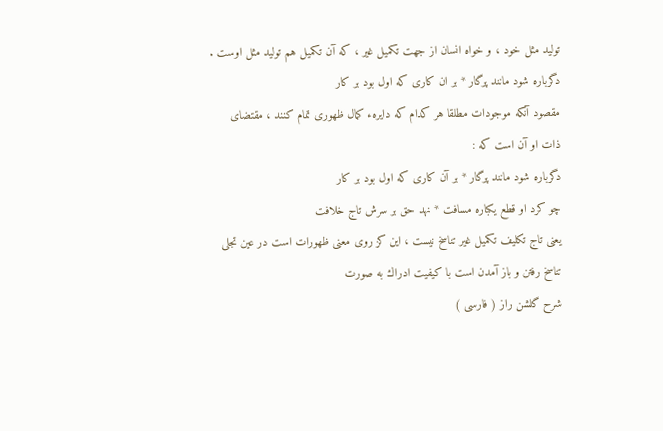توليد مثل خود ، و خواه انسان از جهت تكميل غير ، كه آن تكميل هم توليد مثل اوست .
دگرباره شود مانند پرگار * بر ان كارى كه اول بود بر كار
مقصود آنكه موجودات مطلقا هر كدام كه دايرهء كمال ظهورى تمام كنند ، مقتضاى ذات او آن است كه :
دگرباره شود مانند پرگار * بر آن كارى كه اول بود بر كار
چو كرد او قطع يكباره مسافت * نهد حق بر سرش تاج خلافت
يعنى تاج تكليف تكميل غير تناسخ نيست ، اين كز روى معنى ظهورات است در عين تجلى تناسخ رفتن و باز آمدن است با كيفيت ادراك به صورت
شرح گلشن راز ( فارسى )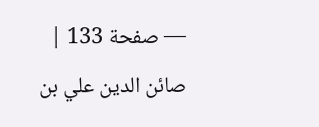— صفحة 133 | صائن الدين علي بن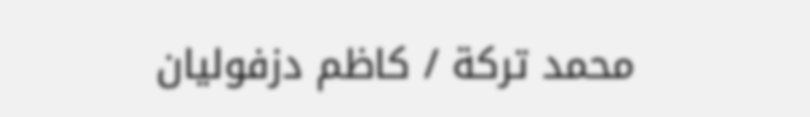محمد تركة / كاظم دزفوليان